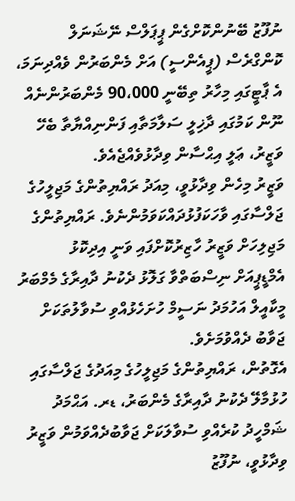ނުފޫޒު ބޭނުންކޮށްގެން ޕީޕަލްސް ނޭޝަނަލް ކޮންގްރެސް (ޕީއެންސީ) އަށް މެންބަރުން ވެއްދިނަމަ، އެ ޕާޓީގައި މިހާރު ތިބޭނީ 90،000 މެންބަރުންނެއް ނޫން ކަމުގައި ދާޚިލީ ސަލާމަތާއި ފަންނިއްޔާތާ ބެހޭ ވަޒީރު، ޢަލީ އިޙްސާން ވިދާޅުވެއްޖެއެވެ.
ވަޒީރު މިހެން ވިދާޅުވީ، މިއަދު ރައްޔިތުންގެ މަޖިލީހުގެ ޖަލްސާގައި ވާހަކަފުޅުދައްކަވަމުންނެވެ. ރައްޔިތުންގެ މަޖިލިހަށް ވަޒީރު ހާޒިރުކޮށްފައި ވަނީ އިދިކޮޅު އެމްޑީޕީއަށް ނިސްބަތްވާ ގަލޮޅު ދެކުނު ދާއިރާގެ މެމްބަރު މީކާއީލް އަހުމަދު ނަސީމް ހުށަހެޅުއްވި ސުވާލުތަކަށް ޖަވާބު ދެއްވުމަށެވެ.
އެގޮތުން، ރައްޔިތުންގެ މަޖިލީހުގެ މިއަދުގެ ޖަލްސާގައި ހުޅުމާލޭ ދެކުނު ދާއިރާގެ މެންބަރު، ޑރ. އަޙްމަދު ޝަމްހީދު ކުރެއްވި ސުވާލަކަށް ޖަވާބުދެއްވަމުން ވަޒީރު ވިދާޅުވީ، ނުފޫޒު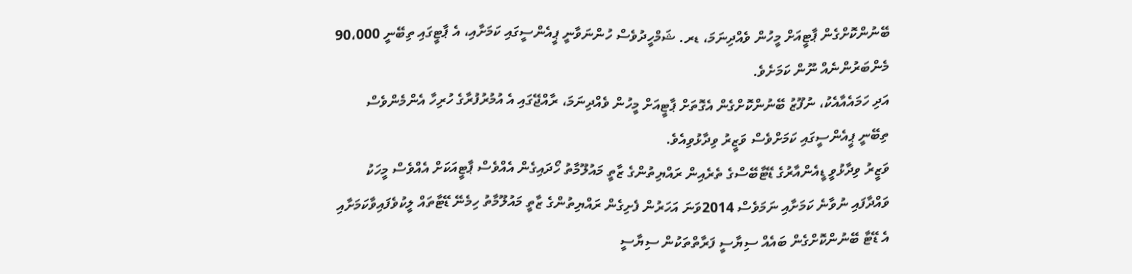ބޭނުންކޮށްގެން ޕާޓީއަށް މީހުން ވެއްދިނަމަ، ޑރ. ޝަމްހީދުވެސް ހުންނަވާނީ ޕީއެންސީގައި ކަމަށާއި، އެ ޕާޓީގައި ތިބޭނީ 90،000 މެންބަރުންނެއް ނޫން ކަމަށެވެ.
އަދި ހަމައެއާއެކު، ނުފޫޒު ބޭނުންކޮށްގެން އެގޮތަށް ޕާޓީއަށް މީހުން ވެއްދިނަމަ، ރާއްޖޭގައި އެ އުމުރުފުރާގެ ހުރިހާ އެންމެންވެސް ތިބޭނީ ޕީއެންސީގައި ކަމަށްވެސް ވަޒީރު ވިދާޅުވިއެވެ.
ވަޒީރު ވިދާޅުވީ ޑީއެންއާރުގެ ޑޭޓާބޭސްގެ ތެރެއިން ރައްޔިތުންގެ ޒާތީ މައުލޫމާތު ހޯދައިގެން އެއްވެސް ޕާޓީއަކަށް އެއްވެސް މީހަކު ވައްދާފައި ނުވާނެ ކަމަށާއި ނަމަވެސް 2014ވަނަ އަހަރުން ފެށިގެން ރައްޔިތުންގެ ޒާތީ މައުލޫމާތު ހިމެނޭ ޑޭޓާތައް ލީކުވެފައިވާކަމަށާއި އެ ޑޭޓާ ބޭނުންކޮށްގެން ބައެއް ސިޔާސީ ފަރާތްތަކުން ސިޔާސީ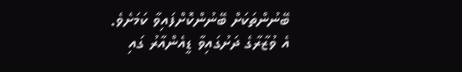ބޭނުންތަކަށް ބޭނުންކޮށްފައިވާ ކަމަށެވެ.
އެ ވުޒާރާގެ ދަށުގައިވާ ޑީއެންއާރު ގައި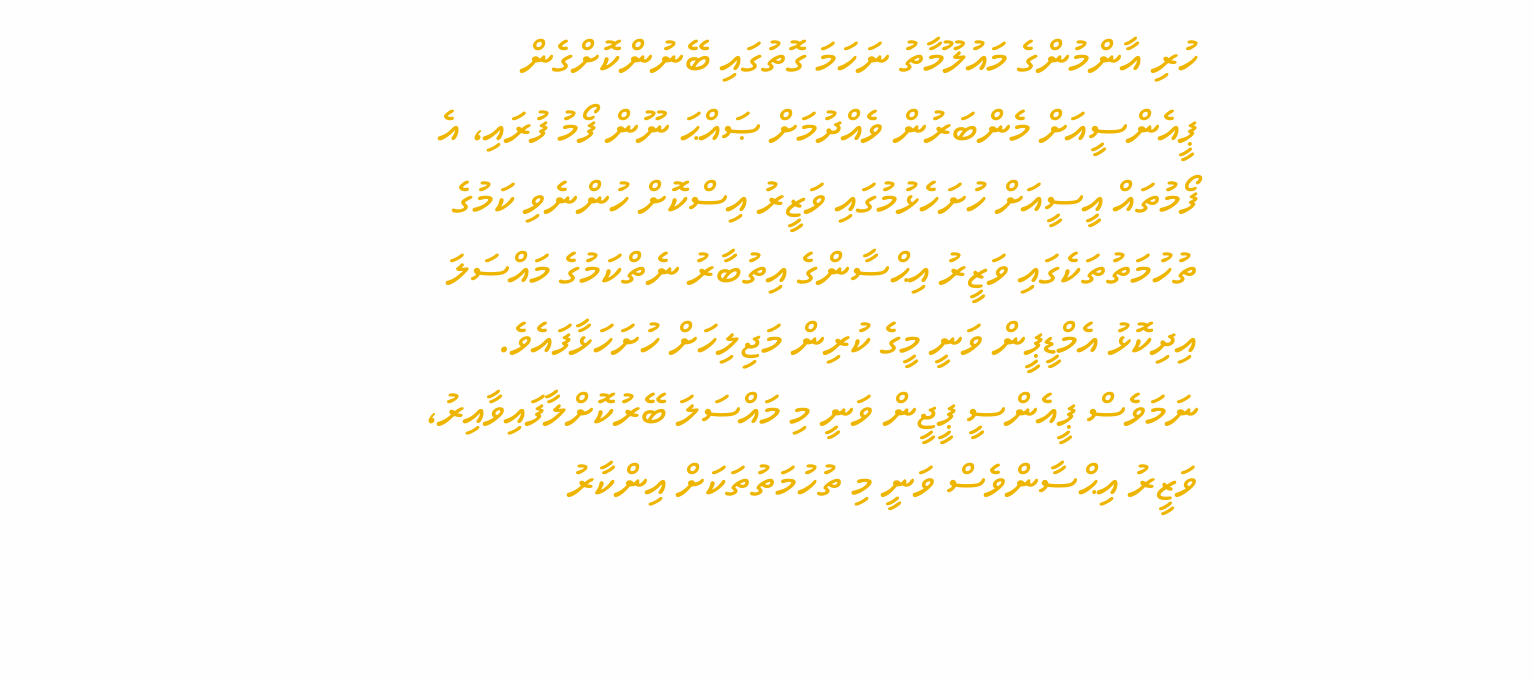ހުރި އާންމުންގެ މައުލޫމާތު ނަހަމަ ގޮތުގައި ބޭނުންކޮށްގެން ޕީއެންސީއަށް މެންބަރުން ވެއްދުމަށް ޞައްޙަ ނޫން ފޯމު ފުރައި، އެ ފޯމުތައް އީސީއަށް ހުށަހެޅުމުގައި ވަޒީރު އިސްކޮށް ހުންނެވި ކަމުގެ ތުހުމަތުތަކެގައި ވަޒީރު އިޙްސާންގެ އިތުބާރު ނެތްކަމުގެ މައްސަލަ އިދިކޮޅު އެމްޑީޕީން ވަނީ މީގެ ކުރިން މަޖިލިހަށް ހުށަހަޅާފައެވެ. ނަމަވެސް ޕީއެންސީ ޕީޖީން ވަނީ މި މައްސަލަ ބޭރުކޮށްލާފައިވާއިރު، ވަޒީރު އިޙްސާންވެސް ވަނީ މި ތުހުމަތުތަކަށް އިންކާރު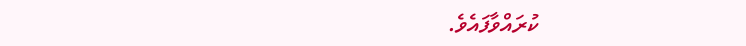ކުރައްވާފައެވެ.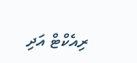ރިއެކްޓް އަދި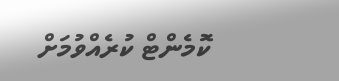ކޮމެންޓް ކުރެއްވުމަށް